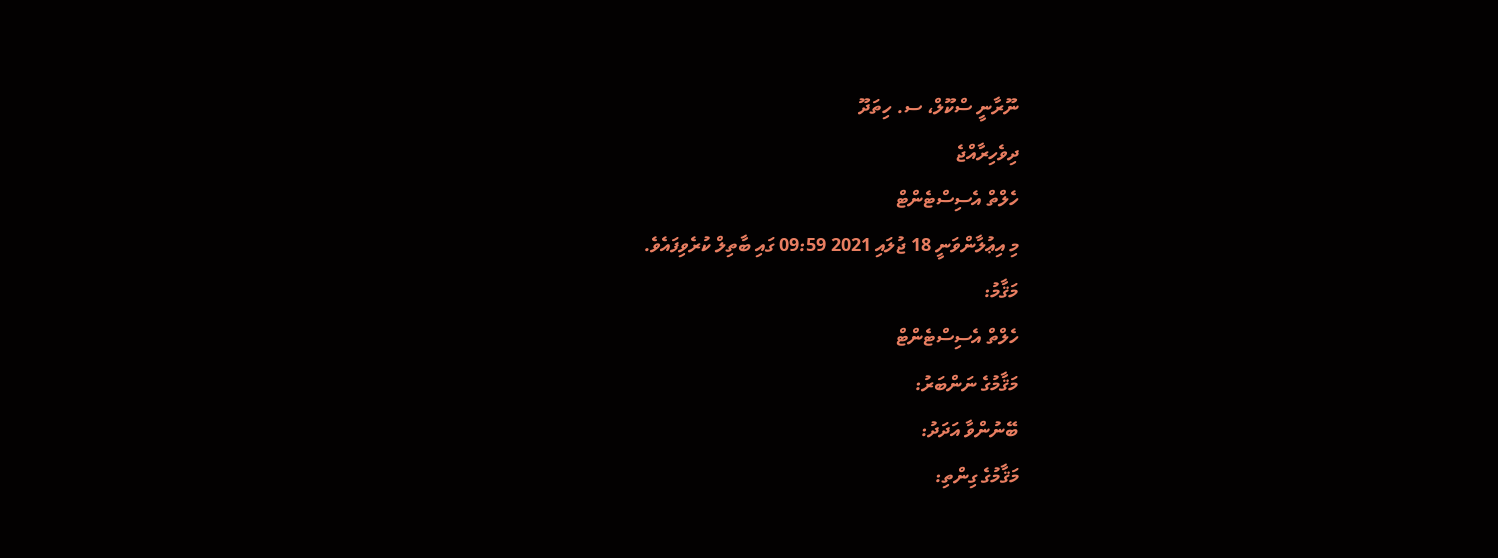ނޫރާނީ ސްކޫލް، ސ. ހިތަދޫ
ދިވެހިރާއްޖެ
ހެލްތް އެސިސްޓެންޓް
މި އިޢުލާންވަނީ 18 ޖުލައި 2021 09:59 ގައި ބާތިލް ކުރެވިފައެވެ.
މަޤާމު:
ހެލްތް އެސިސްޓެންޓް
މަޤާމުގެ ނަންބަރު:
ބޭނުންވާ އަދަދު:
މަޤާމުގެ ގިންތި: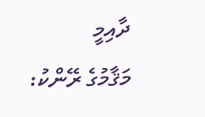ދާއިމީ
މަޤާމުގެ ރޭންކު: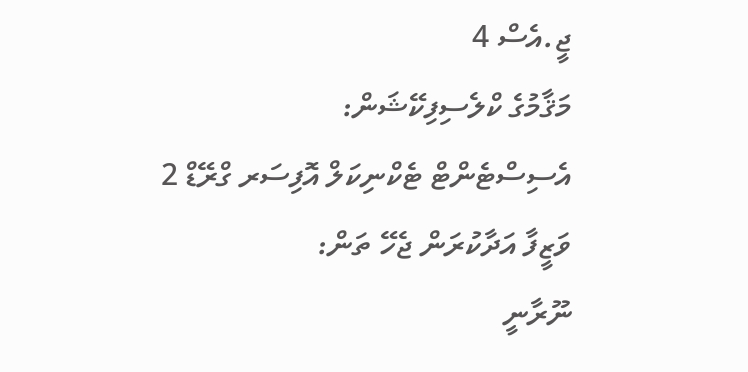ޖީ.އެސް 4
މަޤާމުގެ ކްލެސިފިކޭޝަން:
އެސިސްޓެންޓް ޓެކްނިކަލް އޮފިސަރ ގްރޭޑް 2
ވަޒީފާ އަދާކުރަން ޖެހޭ ތަން:
ނޫރާނީ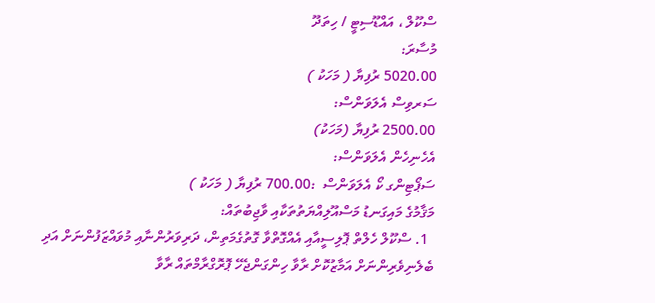ސްކޫލް ، އައްޑޫސިޓީ / ހިތަދޫ
މުސާރަ:
5020.00 ރުފިޔާ ( މަހަކު )
ސަރވިސް އެލަވަންސް:
2500.00 ރުފިޔާ (މަހަކު)
އެހެނިހެން އެލަވަންސް:
ސަޕޯޓިންގ ކޯ އެލަވަންސް  :700.00 ރުފިޔާ ( މަހަކު )
މަޤާމުގެ މައިގަނޑު މަސްއޫލިއްޔަތުތަކާއި ވާޖިބުތައް:
  1. ސްކޫލް ހެލްތް ޕޮލިސީއާއި އެއްގޮތްވާ ގޮތުގެމަތިން، ދަރިވަރުންނާއި މުވައްޒަފުންނަށް އަދި ބެލެނިވެރިންނަށް އަމާޒުކޮށް ރާވާ ހިންގަންޖެހޭ ޕޮރޮގްރާމްތައް ރާވާ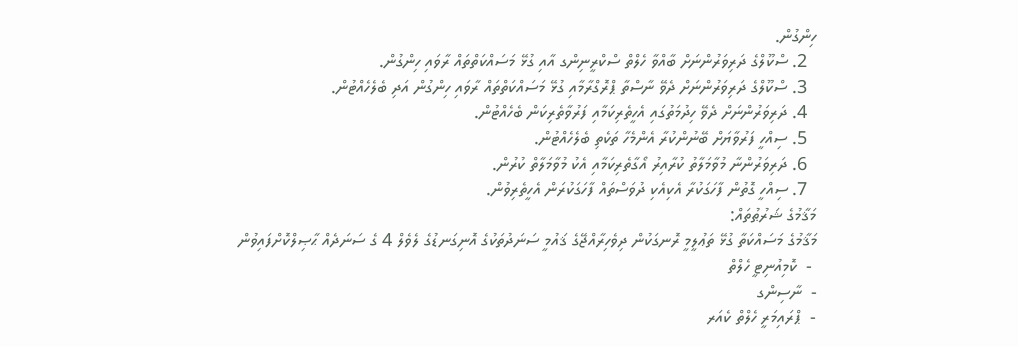ހިންގުން.
  2. ސްކޫލްގެ ދަރިވަރުންނަށް ބާއްވާ ހެލްތް ސްކްރީނިންގ އާއި ގުޅޭ މަސައްކަތްތައް ރާވައި ހިންގުން.
  3. ސްކޫލްގެ ދަރިވަރުންނަށް ދެވޭ ނާސްތާ ޕްރޮގްރާމާއި ގުޅޭ މަސައްކަތްތައް ރާވައި ހިންގުން އަދި ބެލެހެއްޓުން.
  4. ދަރިވަރުންނަށް ދެވޭ ހިދުމަތުގައި އެހީތެރިކަމާއި ފަރުވާތެރިކަން ބެހެއްޓުން.
  5. ސިއްހީ ފަރުވާޔަށް ބޭނުންކުރާ އެންމެހާ ތަކެތި ބެލެހެއްޓުން.
  6. ދަރިވަރުންނާ މުވާމަލާތު ކުރާއިރު އޯގާތެރިކަމާއި އެކު މުވާމަލާތް ކުރުން.
  7. ސިއްހީ ގޮތުން ފާހަގަކުރާ އެކިއެކި ދުވަސްތައް ފާހަގަކުރަން އެހީތެރިވުން.
މަޤާމުގެ ޝަރުޠުތައް:
މަޤާމުގެ މަސައްކަތާ ގުޅޭ ތަޢުލީމީ ރޮނގަކުން ދިވެހިރާއްޖޭގެ ޤައުމީ ސަނަދުތަކުގެ އޮނިގަނޑުގެ ލެވެލް 4 ގެ ސަނަދެއް ޙާޞިލްކޮށްފައިވުން
 -  ކޮމިއުނިޓީ ހެލްތް
-  ނާސިންގ
-  ޕްރައިމަރީ ހެލްތް ކެއަރ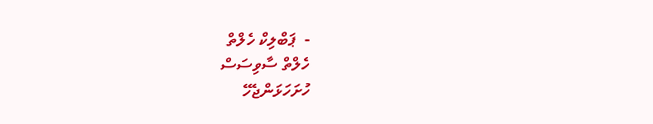-  ޕަބްލިކް ހެލްތް
ހެލްތް ސާވިސަސް
ހުށަހަޅަންޖެހޭ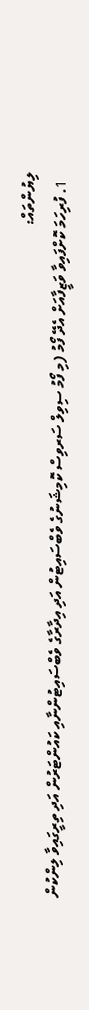ލިޔުންތައް:
  1. ފުރިހަމަ ކޮށްފައިވާ ވަޒީފާއަށް އެދޭ ފޯމު (މި ފޯމު ސިވިލް ސަރވިސް ކޮމިޝަނުގެ ވެބްސައިޓުން އަދި އިދާރާގެ ވެބްސައިޓުންނާއި ކައުންޓަރުން އަދި ތިރީގައިވާ ލިންކުން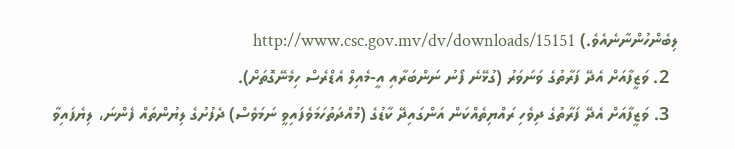ލިބެންހުންނާނެއެވެ.) http://www.csc.gov.mv/dv/downloads/15151
  2. ވަޒީފާއަށް އެދޭ ފަރާތުގެ ވަނަވަރު (ގުޅޭނެ ފޯނު ނަންބަރާއި އީ-މެއިލް އެޑްރެސް ހިމެނޭގޮތަށް).
  3. ވަޒީފާއަށް އެދޭ ފަރާތުގެ ދިވެހި ރައްޔިތެއްކަން އަންގައިދޭ ކާޑުގެ (މުއްދަތުހަމަވެފައިވީ ނަމަވެސް) ދެފުށުގެ ލިޔުންތައް ފެންނަ، ލިޔެފައިވާ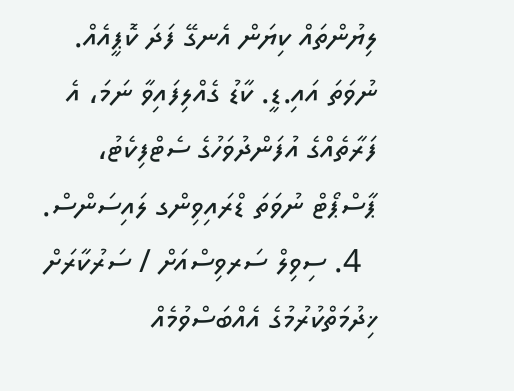ލިޔުންތައް ކިޔަން އެނގޭ ފަދަ ކޮޕީއެއް. ނުވަތަ އައި.ޑީ. ކާޑު ގެއްލިފައިވާ ނަމަ، އެ ފަރާތެއްގެ އުފަންދުވަހުގެ ސެޓްފިކެޓު، ޕާސްޕޯޓް ނުވަތަ ޑްރައިވިންގ ލައިސަންސް.
  4. ސިވިލް ސަރވިސްއަށް / ސަރުކާރަށް ޚިދުމަތްކުރުމުގެ އެއްބަސްވުމެއް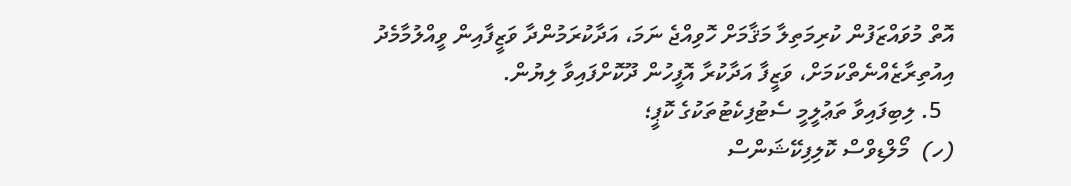އޮތް މުވައްޒަފުން ކުރިމަތިލާ މަޤާމަށް ހޮވިއްޖެ ނަމަ، އަދާކުރަމުންދާ ވަޒީފާއިން ވީއްލުމާމެދު އިއުތިރާޒެއްނެތްކަމަށް، ވަޒީފާ އަދާކުރާ އޮފީހުން ދޫކޮށްފައިވާ ލިޔުން.
  5. ލިބިފައިވާ ތަޢުލީމީ ސެޓުފިކެޓުތަކުގެ ކޮޕީ؛
(ހ)  މޯލްޑިވްސް ކޮލިފިކޭޝަންސް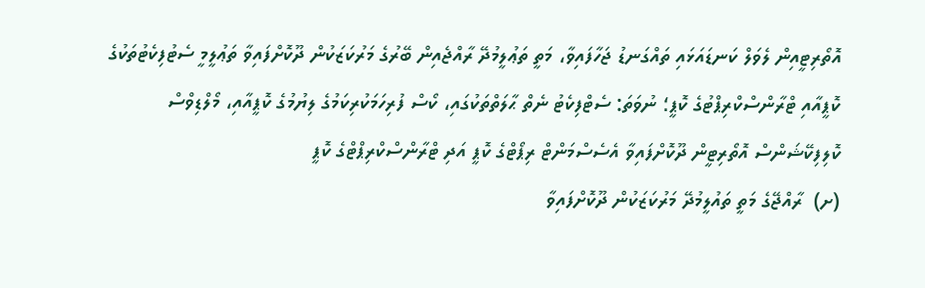އޮތޯރިޓީއިން ލެވަލް ކަނޑައަޅައި ތައްގަނޑު ޖަހާފައިވާ، މަތީ ތަޢުލީމުދޭ ރާއްޖެއިން ބޭރުގެ މަރުކަޒަކުން ދޫކޮށްފައިވާ ތަޢުލީމީ ސެޓުފިކެޓުތަކުގެ ކޮޕީއާއި ޓްރާންސްކްރިޕްޓުގެ ކޮޕީ؛ ނުވަތަ: ސެޓްފިކެޓު ނެތް ޙާލަތްތަކުގައި، ކޯސް ފުރިހަމަކުރިކަމުގެ ލިޔުމުގެ ކޮޕީއާއި، މޯލްޑިވްސް ކޮލިފިކޭޝަންސް އޮތޯރިޓީން ދޫކޮށްފައިވާ އެސެސްމަންޓް ރިޕޯޓްގެ ކޮޕީ އަދި ޓްރާންސްކްރިޕްޓްގެ ކޮޕީ
(ށ)  ރާއްޖޭގެ މަތީ ތައުލީމުދޭ މަރުކަޒަކުން ދޫކޮށްފައިވާ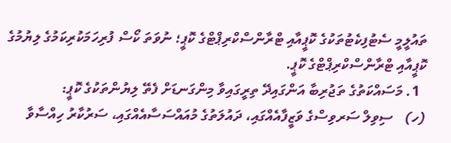ތައުލީމީ ސެޓުފިކެޓުތަކުގެ ކޮޕީއާއި ޓްރާންސްކްރިޕްޓްގެ ކޮޕީ؛ ނުވަތަ ކޯސް ފުރިހަމަކުރިކަމުގެ ލިޔުމުގެ ކޮޕީއާއި ޓްރާންސްކްރިޕްޓްގެ ކޮޕީ.
  1. މަސައްކަތުގެ ތަޖުރިބާ އަންގައިދޭ ތިރީގައިވާ މިންގަނޑަށް ފެތޭ ލިޔުންތަކުގެ ކޮޕީ:
(ހ)   ސިވިލް ސަރވިސްގެ ވަޒީފާއެއްގައި، ދައުލަތުގެ މުއައްސަސާއެއްގައި، ސަރުކާރު ހިއްސާވާ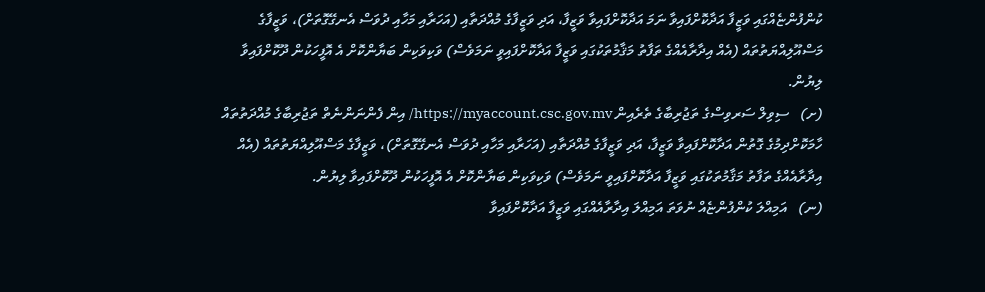ކުންފުންޏެއްގައި ވަޒީފާ އަދާކޮށްފައިވާ ނަމަ އަދާކޮށްފައިވާ ވަޒީފާ، އަދި ވަޒީފާގެ މުއްދަތާއި (އަހަރާއި މަހާއި ދުވަސް އެނގޭގޮތަށް)، ވަޒީފާގެ މަސްއޫލިއްޔަތުތައް (އެއް އިދާރާއެއްގެ ތަފާތު މަޤާމުތަކުގައި ވަޒީފާ އަދާކޮށްފައިވީ ނަމަވެސް) ވަކިވަކިން ބަޔާންކޮށް އެ އޮފީހަކުން ދޫކޮށްފައިވާ ލިޔުން.
(ށ)   ސިވިލް ސަރވިސްގެ ތަޖުރިބާގެ ތެރެއިން https://myaccount.csc.gov.mv/ އިން ފެންނަންނެތް ތަޖުރިބާގެ މުއްދަތުތައް ހާމަކޮށްދިމުގެ ގޮތުން އަދާކޮށްފައިވާ ވަޒީފާ، އަދި ވަޒީފާގެ މުއްދަތާއި (އަހަރާއި މަހާއި ދުވަސް އެނގޭގޮތަށް)، ވަޒީފާގެ މަސްއޫލިއްޔަތުތައް (އެއް އިދާރާއެއްގެ ތަފާތު މަޤާމުތަކުގައި ވަޒީފާ އަދާކޮށްފައިވީ ނަމަވެސް) ވަކިވަކިން ބަޔާންކޮށް އެ އޮފީހަކުން ދޫކޮށްފައިވާ ލިޔުން.
(ނ)   އަމިއްލަ ކުންފުންޏެއް ނުވަތަ އަމިއްލަ އިދާރާއެއްގައި ވަޒީފާ އަދާކޮށްފައިވާ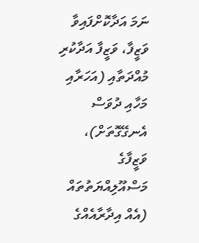ނަމަ އަދާކޮށްފައިވާ ވަޒީފާ، ވަޒީފާ އަދާކުރި މުއްދަތާއި (އަހަރާއި މަހާއި ދުވަސް އެނގޭގޮތަށް)، ވަޒީފާގެ މަސްއޫލިއްޔަތުތައް (އެއް އިދާރާއެއްގެ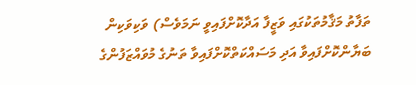ތަފާތު މަޤާމުތަކުގައި ވަޒީފާ އަދާކޮށްފައިވީ ނަމަވެސް) ވަކިވަކިން ބަޔާންކޮށްފައިވާ އަދި މަސައްކަތްކޮށްފައިވާ ތަނުގެ މުވައްޒަފުންގެ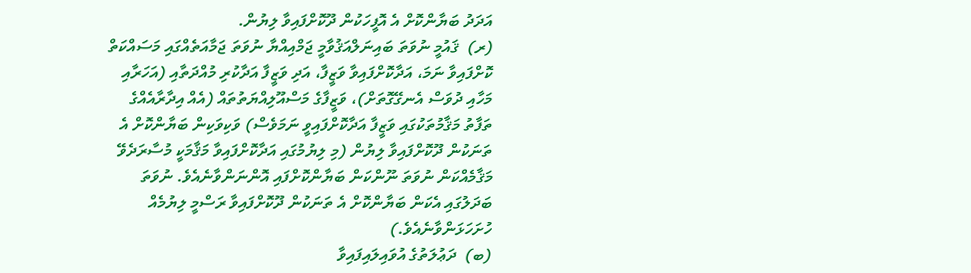އަދަދު ބަޔާންކޮށް އެ އޮފީހަކުން ދޫކޮށްފައިވާ ލިޔުން.
(ރ)  ޤައުމީ ނުވަތަ ބައިނަލްއަޤުވާމީ ޖަމްއިއްޔާ ނުވަތަ ޖަމާއަތެއްގައި މަސައްކަތް ކޮށްފައިވާ ނަމަ، އަދާކޮށްފައިވާ ވަޒީފާ، އަދި ވަޒީފާ އަދާކުރި މުއްދަތާއި (އަހަރާއި މަހާއި ދުވަސް އެނގޭގޮތަށް)، ވަޒީފާގެ މަސްއޫލިއްޔަތުތައް (އެއް އިދާރާއެއްގެ ތަފާތު މަޤާމުތަކުގައި ވަޒީފާ އަދާކޮށްފައިވީ ނަމަވެސް) ވަކިވަކިން ބަޔާންކޮށް އެ ތަނަކުން ދޫކޮށްފައިވާ ލިޔުން (މި ލިޔުމުގައި އަދާކޮށްފައިވާ މަޤާމަކީ މުސާރަދެވޭ މަޤާމެއްކަން ނުވަތަ ނޫންކަން ބަޔާންކޮށްފައި އޮންނަންވާނެއެވެ. ނުވަތަ ބަދަލުގައި އެކަން ބަޔާންކޮށް އެ ތަނަކުން ދޫކޮށްފައިވާ ރަސްމީ ލިޔުމެއް ހުށަހަޅަންވާނެއެވެ.)
(ބ)  ދަޢުލަތުގެ އުވައިލައިފައިވާ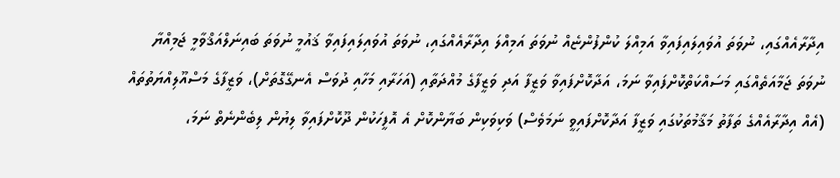އިދާރާއެއްގައި، ނުވަތަ އުވައިލައިފައިވާ އަމިއްލަ ކުންފުންޏެއް ނުވަތަ އަމިއްލަ އިދާރާއެއްގައި، ނުވަތަ އުވައިލައިފައިވާ ޤައުމީ ނުވަތަ ބައިނަލްއަޤްވާމީ ޖަމިއްޔާ ނުވަތަ ޖަމާއަތެއްގައި މަސައްކަތްކޮށްފައިވާ ނަމަ، އަދާކޮށްފައިވާ ވަޒީފާ އަދި ވަޒީފާގެ މުއްދަތާއި (އަހަރާއި މަހާއި ދުވަސް އެނގޭގޮތަށް)، ވަޒީފާގެ މަސްއޫލިއްޔަތުތައް (އެއް އިދާރާއެއްގެ ތަފާތު މަޤާމުތަކުގައި ވަޒީފާ އަދާކޮށްފައިވީ ނަމަވެސް) ވަކިވަކިން ބަޔާންކޮށް އެ އޮފީހަކުން ދޫކޮށްފައިވާ ލިޔުން ލިބެންނެތް ނަމަ،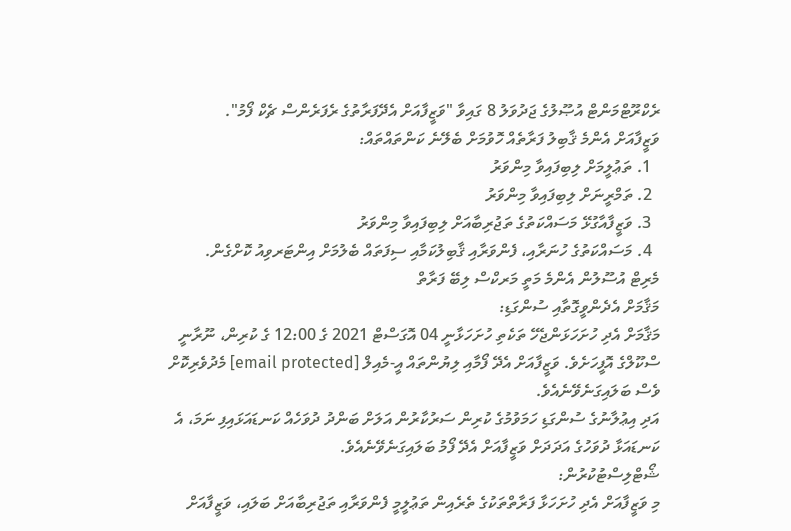ރެކްރޫޓްމަންޓް އުޞޫލުގެ ޖަދުވަލު 8 ގައިވާ "ވަޒީފާއަށް އެދޭފަރާތުގެ ރެފަރެންސް ޗެކް ފޯމު".
ވަޒީފާއަށް އެންމެ ޤާބިލު ފަރާތެއް ހޮވުމަށް ބެލޭނެ ކަންތައްތައް:
  1. ތަޢުލީމަށް ލިބިފައިވާ މިންވަރު
  2. ތަމްރީނަށް ލިބިފައިވާ މިންވަރު
  3. ވަޒީފާއާގުޅޭ މަސައްކަތުގެ ތަޖުރިބާއަށް ލިބިފައިވާ މިންވަރު
  4. މަސައްކަތުގެ ހުނަރާއި، ފެންވަރާއި ޤާބިލުކަމާއި ސިފަތައް ބެލުމަށް އިންޓަރވިއު ކޮށްގެން.
މެރިޓް އުސޫލުން އެންމެ މަތީ މަރކްސް ލިބޭ ފަރާތް
މަޤާމަށް އެދެންވީގޮތާއި ސުންގަޑި:
މަޤާމަށް އެދި ހުށަހަޅަންޖެހޭ ތަކެތި ހުށަހަޅާނީ 04 އޮގަސްޓް 2021 ގެ 12:00 ގެ ކުރިން، ނޫރާނީ ސްކޫލްގެ އޮފީހަށެވެ. ވަޒީފާއަށް އެދޭ ފޯމާއި ލިޔުންތައް އީ-މެއިލް [email protected] މެދުވެރިކޮށް ވެސް ބަލައިގަނެވޭނެއެވެ.
އަދި އިޢުލާނުގެ ސުންގަޑި ހަމަވުމުގެ ކުރިން ސަރުކާރުން އަލަށް ބަންދު ދުވަހެއް ކަނޑައަޅައިފި ނަމަ، އެ ކަނޑައަޅާ ދުވަހުގެ އަދަދަށް ވަޒީފާއަށް އެދޭ ފޯމު ބަލައިގަނެވޭނެއެވެ.
ޝޯޓްލިސްޓުކުރުން:
މި ވަޒީފާއަށް އެދި ހުށަހަޅާ ފަރާތްތަކުގެ ތެރެއިން ތަޢުލީމީ ފެންވަރާއި ތަޖުރިބާއަށް ބަލައި، ވަޒީފާއަށް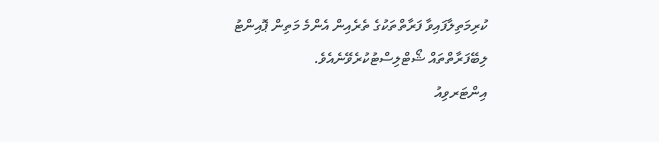ކުރިމަތިލާފައިވާ ފަރާތްތަކުގެ ތެރެއިން އެންމެ މަތިން ޕޮއިންޓު ލިބޭފަރާތްތައް ޝޯޓްލިސްޓުކުރެވޭނެއެވެ.
އިންޓަރވިއު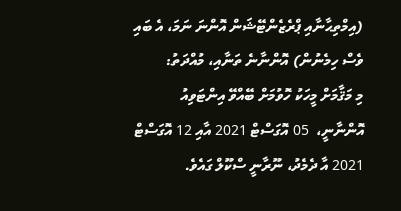(އިމްތިޙާނާއި ޕްރެޒެންޓޭޝަން އޮންނަ ނަމަ، އެ ބައި ވެސް ހިމެނުން) އޮންނާނެ ތަނާއި، މުއްދަތު:
މި މަޤާމަށް މީހަކު ހޮވުމަށް ބޭއްވޭ އިންޓަވިއު އޮންނާނީ،  05 އޮގަސްޓް 2021 އާއި 12 އޮގަސްޓް 2021 އާ ދެމެދު، ނޫރާނީ ސްކޫލް ގައެވެ.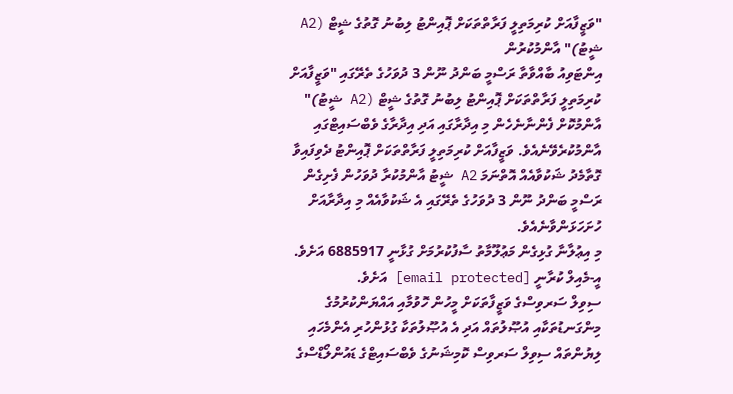"ވަޒީފާއަށް ކުރިމަތިލީ ފަރާތްތަކަށް ޕޮއިންޓު ލިބުނު ގޮތުގެ ޝީޓް (A2 ޝީޓު)" އާންމުކުރުން
އިންޓަވިއު ބާއްވާތާ ރަސްމީ ބަންދު ނޫން 3 ދުވަހުގެ ތެރޭގައި "ވަޒީފާއަށް ކުރިމަތިލީ ފަރާތްތަކަށް ޕޮއިންޓު ލިބުނު ގޮތުގެ ޝީޓް (A2 ޝީޓު)" އާންމުކޮށް ފެންނާނެހެން މި އިދާރާގައި އަދި އިދާރާގެ ވެބްސައިޓްގައި އާންމުކުރެވޭނެއެވެ. ވަޒީފާއަށް ކުރިމަތިލީ ފަރާތްތަކަށް ޕޮއިންޓު ދެވިފައިވާ ގޮތާމެދު ޝަކުވާއެއް އޮތްނަމަ A2 ޝީޓު އާންމުކުރާ ދުވަހުން ފެށިގެން ރަސްމީ ބަންދު ނޫން 3 ދުވަހުގެ ތެރޭގައި އެ ޝަކުވާއެއް މި އިދާރާއަށް ހުށަހަޅަންވާނެއެވެ.
މި އިޢުލާނާ ގުޅިގެން މަޢުލޫމާތު ސާފުކުރުމަށް ގުޅާނީ 6885917 އަށެވެ. އީ-މެއިލް ކުރާނީ [email protected] އަށެވެ.
ސިވިލް ސަރވިސްގެ ވަޒީފާތަކަށް މީހުން ހޮވުމާއި އައްޔަންކުރުމުގެ މިންގަނޑުތަކާއި އުޞޫލުތައް އަދި އެ އުޞޫލުތަކާ ގުޅުންހުރި އެންމެހައި ލިޔުންތައް ސިވިލް ސަރވިސް ކޮމިޝަނުގެ ވެބްސައިޓްގެ ޑައުންލޯޑްސްގެ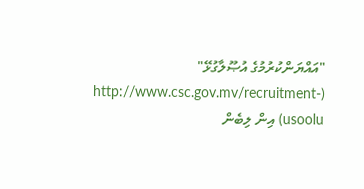"އައްޔަންކުރުމުގެ އުޞޫލާގުޅޭ" (http://www.csc.gov.mv/recruitment-usoolu) އިން ލިބެން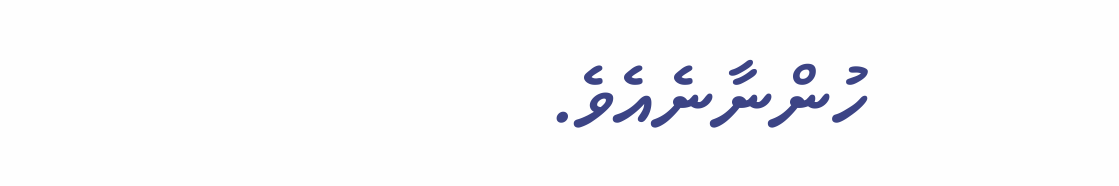ހުންނާނެއެވެ.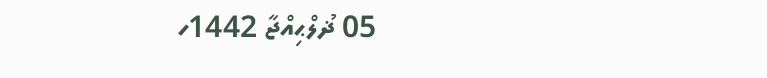05 ޛުލްޙިއްޖާ 1442ހ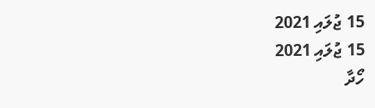15 ޖުލައި 2021
15 ޖުލައި 2021
ހޯދާ